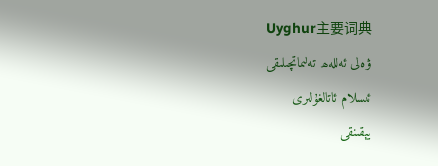Uyghur主要词典
ۋەلى ئەللەھ تەلىماتچىلىقى
ئىسلام ئاتالغۇلىرى
يېقىنقى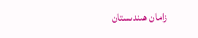زامان ھىندىستان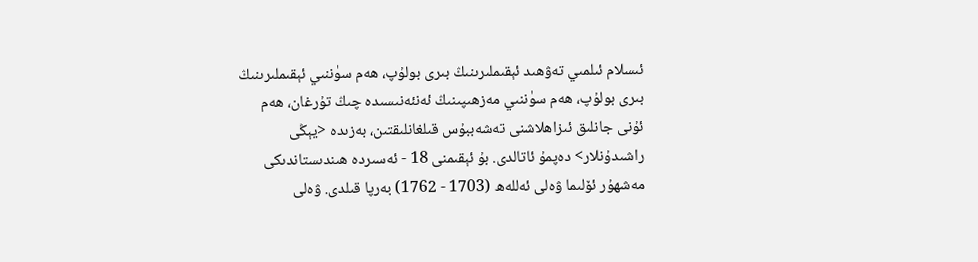ئىسلام ئىلمىي تەۋھىد ئېقىملىرىنىڭ بىرى بولۇپ، ھەم سۈننىي ئېقىملىرىنىڭ بىرى بولۇپ، ھەم سۈننىي مەزھىپىنىڭ ئەنئەنىسىدە چىڭ تۇرغان، ھەم ئۇنى جانلىق ئىزاھلاشنى تەشەببۇس قىلغانلىقتىن، بەزىدە <يېڭى راشىدۇنلار> دەپمۇ ئاتالدى. بۇ ئېقىمنى 18 - ئەسىردە ھىندىستاندىكى مەشھۇر ئۆلىما ۋەلى ئەللەھ (1703 - 1762) بەرپا قىلدى. ۋەلى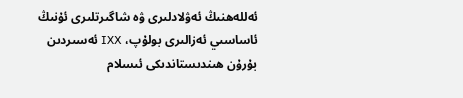ئەللەھنىڭ ئەۋلادلىرى ۋە شاگىرتلىرى ئۇنىڭ ئاساسىي ئەزالىرى بولۇپ، ⅨⅩ ئەسىردىن بۇرۇن ھىندىستاندىكى ئىسلام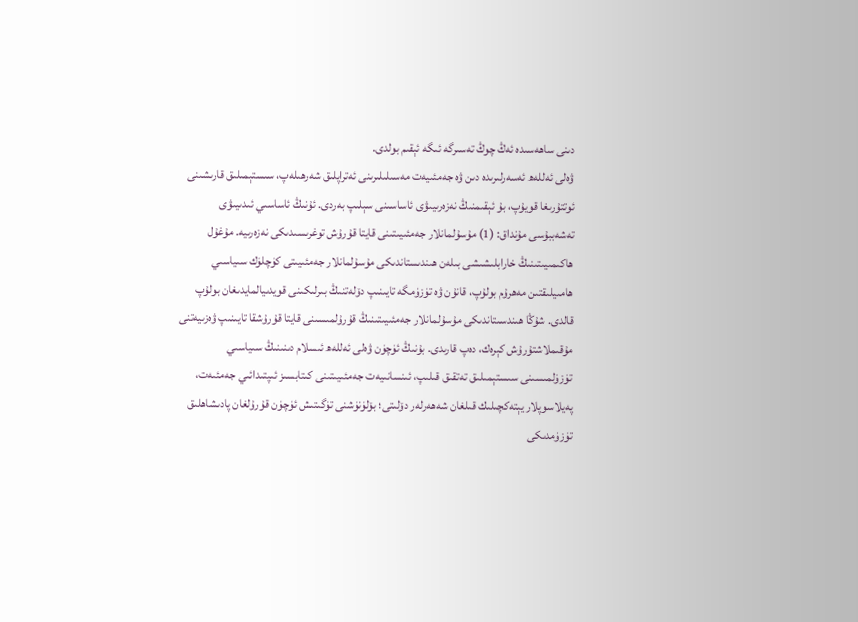دىنى ساھەسىدە ئەڭ چوڭ تەسىرگە ئىگە ئېقىم بولدى.
ۋەلى ئەللەھ ئەسەرلىرىدە دىن ۋە جەمئىيەت مەسىلىلىرىنى ئەتراپلىق شەرھىلەپ، سىستېمىلىق قارىشىنى ئوتتۇرىغا قويۇپ، بۇ ئېقىمنىڭ نەزەرىيىۋى ئاساسىنى سېلىپ بەردى. ئۇنىڭ ئاساسىي ئىدىيىۋى تەشەببۇسى مۇنداق: (1) مۇسۇلمانلار جەمئىيىتىنى قايتا قۇرۇش توغرىسىدىكى نەزەرىيە. مۇغۇل ھاكىمىيىتىنىڭ خارابلىشىشى بىلەن ھىندىستاندىكى مۇسۇلمانلار جەمئىيىتى كۈچلۈك سىياسىي ھامىيلىقتىن مەھرۇم بولۇپ، قانۇن ۋە تۈزۈمگە تايىنىپ دۆلەتنىڭ بىرلىكىنى قويدىيالمايدىغان بولۇپ قالدى. شۇڭا ھىندسىتاندىكى مۇسۇلمانلار جەمئىيىتىنىڭ قۇرۇلمىسىنى قايتا قۇرۇشقا تايىنىپ ۋەزىيەتنى مۇقىملاشتۇرۇش كېرەك، دەپ قارىدى. بۇنىڭ ئۈچۈن ۋەلى ئەللەھ ئىسلام دىنىنىڭ سىياسىي تۈزۈلمىسىنى سىستېمىلىق تەتقىق قىلىپ، ئىنسانىيەت جەمئىيىتىنى كىتابسىز ئىپتىدائىي جەمئىەت، پەيلاسوپلار يېتەكچىلىك قىلغان شەھەرلەر دۆلىتى؛ بۆلۈنۈشنى تۈگىتىش ئۈچۈن قۇرۇلغان پادىشاھلىق تۈزۈمدىكى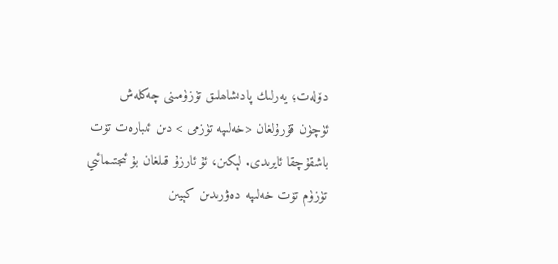دۆلەت؛ يەرلىك پادىشاھلىق تۈزۈمىنى چەكلەش ئۈچۈن قۇرۇلغان <خەلىپە تۈزمى > دىن ئىبارەت تۆت باشقۇچقا ئايرىدى. لېكىن، ئۇ ئارزۇ قىلغان بۇ ئىجتىمائىي تۈزۈم تۆت خەلىپە دەۋرىدىن كېيىن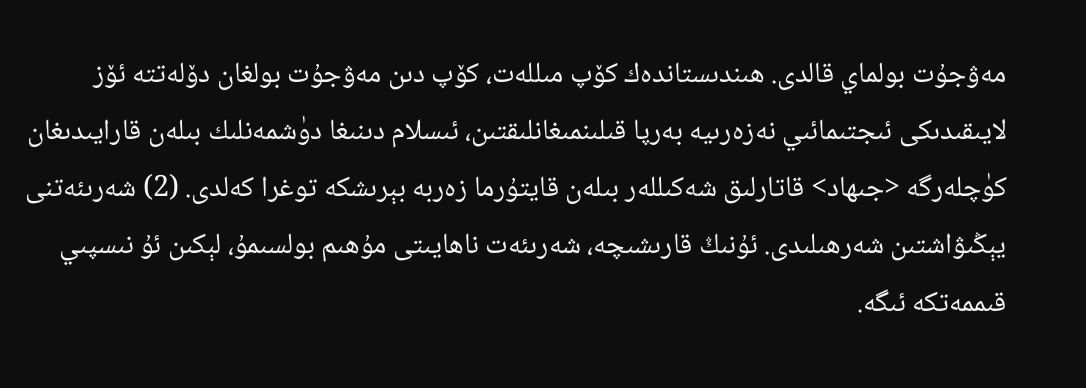مەۋجۇت بولماي قالدى. ھىندىستاندەك كۆپ مىللەت، كۆپ دىن مەۋجۇت بولغان دۆلەتتە ئۆز لايىقىدىكى ئىجتىمائىي نەزەرىيە بەرپا قىلىنمىغانلىقتىن، ئىسلام دىنىغا دۈشمەنلىك بىلەن قارايىدىغان كۈچلەرگە <جىھاد> قاتارلىق شەكىللەر بىلەن قايتۇرما زەربە بېرىشكە توغرا كەلدى. (2) شەرىئەتنى يېڭىۋاشتىن شەرھىلىدى. ئۇنىڭ قارىشىچە، شەرىئەت ناھايىتى مۇھىم بولسىمۇ، لېكىن ئۇ نىسپىي قىممەتكە ئىگە.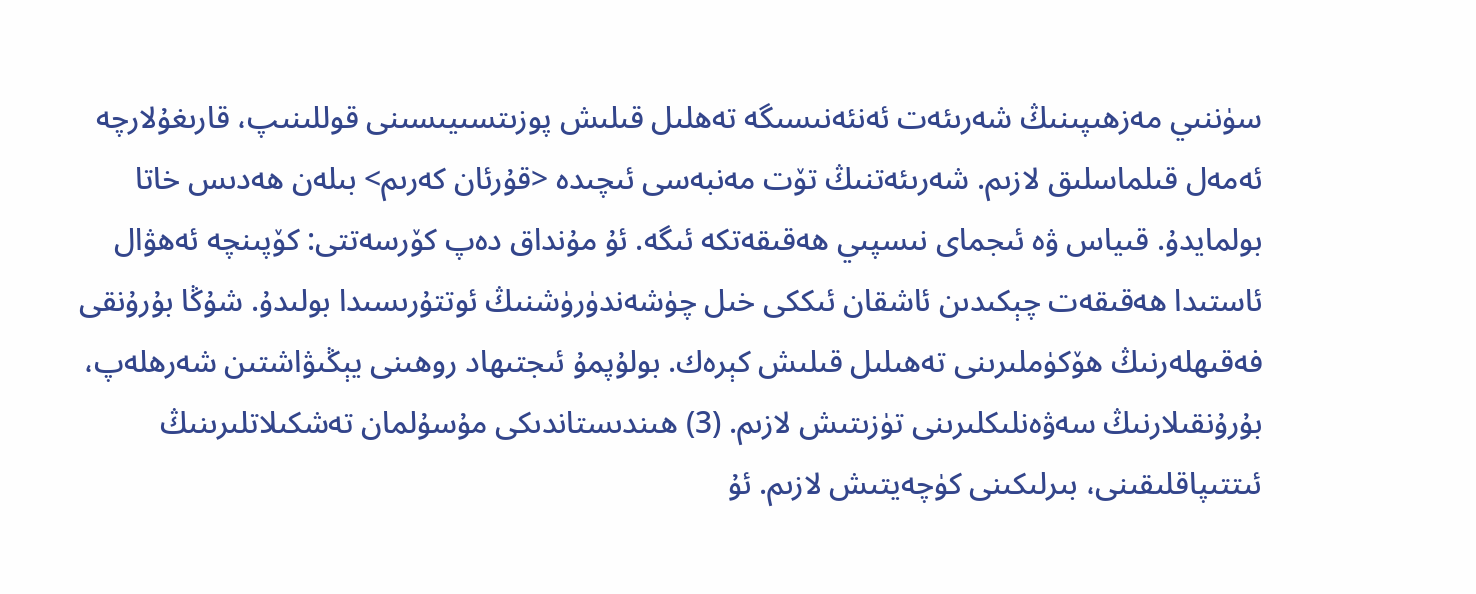سۈننىي مەزھىپىنىڭ شەرىئەت ئەنئەنىسىگە تەھلىل قىلىش پوزىتسىيىسىنى قوللىنىپ، قارىغۇلارچە ئەمەل قىلماسلىق لازىم. شەرىئەتنىڭ تۆت مەنبەسى ئىچىدە <قۇرئان كەرىم> بىلەن ھەدىس خاتا بولمايدۇ. قىياس ۋە ئىجماى نىسپىي ھەقىقەتكە ئىگە. ئۇ مۇنداق دەپ كۆرسەتتى: كۆپىنچە ئەھۋال ئاستىدا ھەقىقەت چېكىدىن ئاشقان ئىككى خىل چۈشەندۈرۈشنىڭ ئوتتۇرىسىدا بولىدۇ. شۇڭا بۇرۇنقى فەقىھلەرنىڭ ھۆكۈملىرىنى تەھىلىل قىلىش كېرەك. بولۇپمۇ ئىجتىھاد روھىنى يېڭىۋاشتىن شەرھلەپ، بۇرۇنقىلارنىڭ سەۋەنلىكلىرىنى تۈزىتىش لازىم. (3) ھىندىستاندىكى مۇسۇلمان تەشكىلاتلىرىنىڭ ئىتتىپاقلىقىنى، بىرلىكىنى كۈچەيتىش لازىم. ئۇ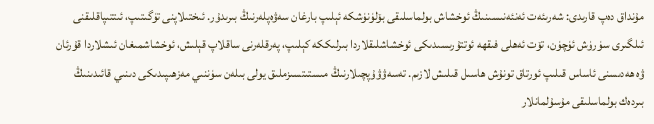مۇنداق دەپ قارىدى: شەرىئەت ئەنئەنىسىنىڭ ئوخشاش بولماسلىقى بۆلۈنۈشكە ئېلىپ بارغان سەۋەپلەرنىڭ بىرىدۇر. ئىختىلاپنى تۈگىتىپ، ئىتتىپاقلىقنى ئىلگىرى سۈرۈش ئۈچۈن، تۆت ئەھلى فىقھە ئوتتۇرىسىدىكى ئوخشاشلىقلاردا بىرلىككە كېلىپ، پەرقلەرنى ساقلاپ قېلىش، ئوخشاشمىغان ئىشلاردا قۇرئان ۋە ھەدىسنى ئاساس قىلىپ ئورتاق تونۇش ھاسىل قىلىش لازىم. تەسەۋۋۇپچىلارنىڭ مىستىتسىزملىق يولى بىلەن سۈننىي مەزھىپىدىكى دىنىي قائىدىنىڭ بىردەك بولماسلىقى مۇسۇلمانلار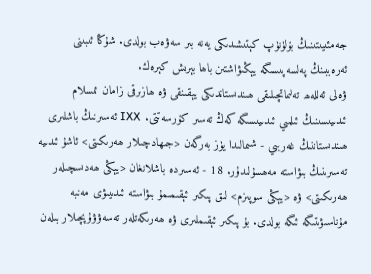جەمئىيىتىنىڭ بۆلۈنۈپ كېتىشىدىكى يەنە بىر سەۋەب بولدى. شۇڭا ئىبىنى ئەرەببىنڭ پەلسەپىسىگە يېڭىۋاشتىن باھا بېرىش كېرەك.
ۋەلى ئەللەھ تەلىماتچىلىقى ھىندىستاندىكى يېقىنقى ۋە ھازىرقى زامان ئىسلام ئىدىيىسىنىڭ ئىلمىي ئىدىيىسىگە كەڭ تەسىر كۆرسەتتى. ⅨⅩ ئەسىرنىڭ باشلىرى ھىندىستاننىڭ غەربىي - شىمالىدا يۈز بەرگەن <جىھادچىلار ھەرىكىتى> ئاشۇ ئىدىيە تەسىرىنىڭ بىۋاستە مەھسۇلىدۇر. 18 - ئەسىردە باشلانغان <يېڭى ھەدىسچىلەر ھەرىكىتى> ۋە <يېڭى سوپىزم> لىق پىكىر ئېقىمىمۇ بىۋاستە ئىدىيىۋى مەنبە مۇناسىۋىتىگە ئىگە بولدى. بۇ پىكىر ئېقىملىرى ۋە ھەرىكەتلەر تەسەۋۋۇپچىلار بىلەن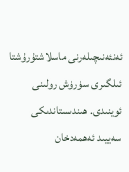ئەنئەنىچىلەرنى ماسلاشتۇرۇشتا ئىلگىرى سۈرۈش رولىنى ئوينىدى. ھىندىستاندىكى سەييىد ئەھمەدخان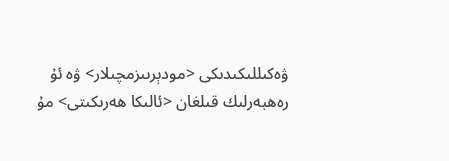ۋەكىللىكىدىكى <مودېرىىزمچىلار> ۋە ئۇ رەھبەرلىك قىلغان <ئالىكا ھەرىكىتى> مۇ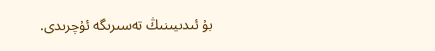بۇ ئىدىيىنىڭ تەسىرىگە ئۇچرىدى.